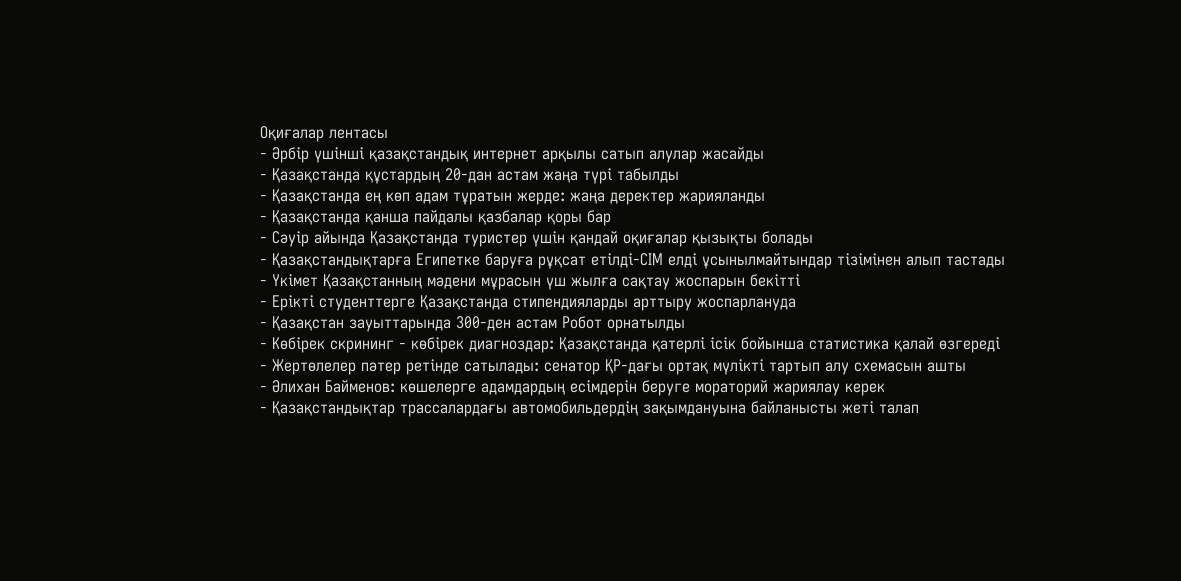Оқиғалар лентасы
- Әрбір үшінші қазақстандық интернет арқылы сатып алулар жасайды
- Қазақстанда құстардың 20-дан астам жаңа түрі табылды
- Қазақстанда ең көп адам тұратын жерде: жаңа деректер жарияланды
- Қазақстанда қанша пайдалы қазбалар қоры бар
- Сәуір айында Қазақстанда туристер үшін қандай оқиғалар қызықты болады
- Қазақстандықтарға Египетке баруға рұқсат етілді-СІМ елді ұсынылмайтындар тізімінен алып тастады
- Үкімет Қазақстанның мәдени мұрасын үш жылға сақтау жоспарын бекітті
- Ерікті студенттерге Қазақстанда стипендияларды арттыру жоспарлануда
- Қазақстан зауыттарында 300-ден астам Робот орнатылды
- Көбірек скрининг - көбірек диагноздар: Қазақстанда қатерлі ісік бойынша статистика қалай өзгереді
- Жертөлелер пәтер ретінде сатылады: сенатор ҚР-дағы ортақ мүлікті тартып алу схемасын ашты
- Әлихан Байменов: көшелерге адамдардың есімдерін беруге мораторий жариялау керек
- Қазақстандықтар трассалардағы автомобильдердің зақымдануына байланысты жеті талап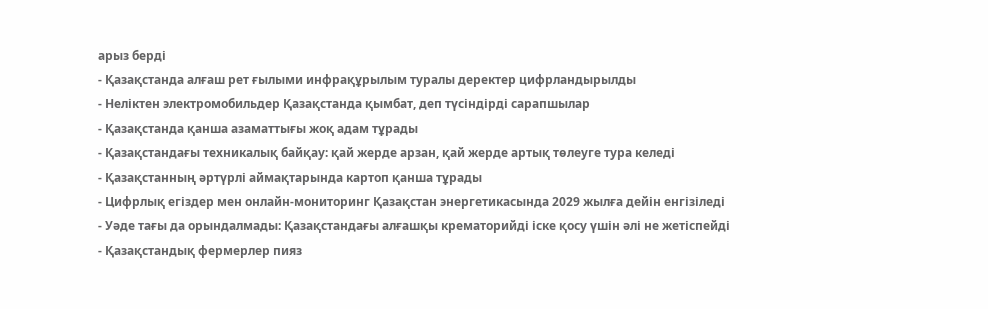арыз берді
- Қазақстанда алғаш рет ғылыми инфрақұрылым туралы деректер цифрландырылды
- Неліктен электромобильдер Қазақстанда қымбат, деп түсіндірді сарапшылар
- Қазақстанда қанша азаматтығы жоқ адам тұрады
- Қазақстандағы техникалық байқау: қай жерде арзан, қай жерде артық төлеуге тура келеді
- Қазақстанның әртүрлі аймақтарында картоп қанша тұрады
- Цифрлық егіздер мен онлайн-мониторинг Қазақстан энергетикасында 2029 жылға дейін енгізіледі
- Уәде тағы да орындалмады: Қазақстандағы алғашқы крематорийді іске қосу үшін әлі не жетіспейді
- Қазақстандық фермерлер пияз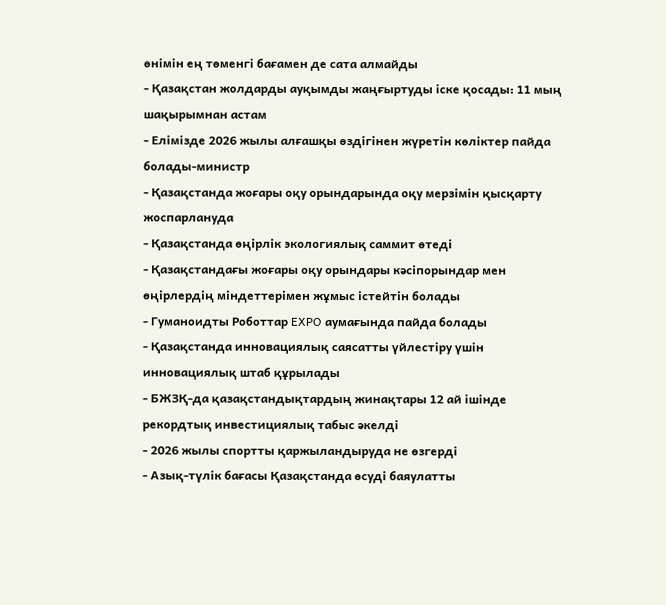өнімін ең төменгі бағамен де сата алмайды
- Қазақстан жолдарды ауқымды жаңғыртуды іске қосады: 11 мың шақырымнан астам
- Елімізде 2026 жылы алғашқы өздігінен жүретін көліктер пайда болады-министр
- Қазақстанда жоғары оқу орындарында оқу мерзімін қысқарту жоспарлануда
- Қазақстанда өңірлік экологиялық саммит өтеді
- Қазақстандағы жоғары оқу орындары кәсіпорындар мен өңірлердің міндеттерімен жұмыс істейтін болады
- Гуманоидты Роботтар EXPO аумағында пайда болады
- Қазақстанда инновациялық саясатты үйлестіру үшін инновациялық штаб құрылады
- БЖЗҚ-да қазақстандықтардың жинақтары 12 ай ішінде рекордтық инвестициялық табыс әкелді
- 2026 жылы спортты қаржыландыруда не өзгерді
- Азық-түлік бағасы Қазақстанда өсуді баяулатты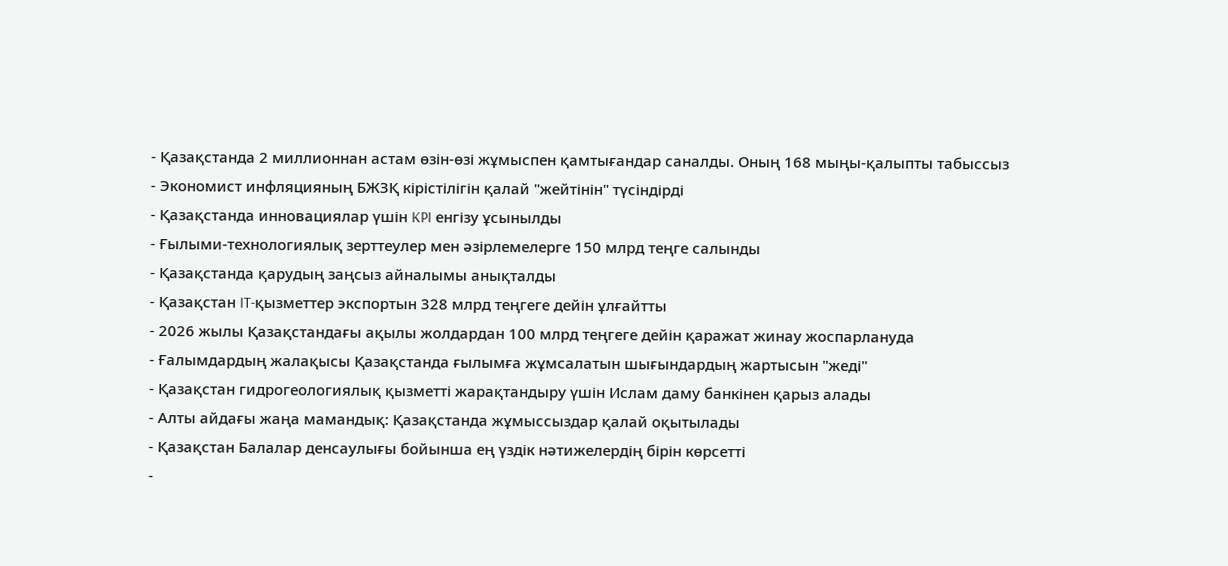- Қазақстанда 2 миллионнан астам өзін-өзі жұмыспен қамтығандар саналды. Оның 168 мыңы-қалыпты табыссыз
- Экономист инфляцияның БЖЗҚ кірістілігін қалай "жейтінін" түсіндірді
- Қазақстанда инновациялар үшін KPI енгізу ұсынылды
- Ғылыми-технологиялық зерттеулер мен әзірлемелерге 150 млрд теңге салынды
- Қазақстанда қарудың заңсыз айналымы анықталды
- Қазақстан IT-қызметтер экспортын 328 млрд теңгеге дейін ұлғайтты
- 2026 жылы Қазақстандағы ақылы жолдардан 100 млрд теңгеге дейін қаражат жинау жоспарлануда
- Ғалымдардың жалақысы Қазақстанда ғылымға жұмсалатын шығындардың жартысын "жеді"
- Қазақстан гидрогеологиялық қызметті жарақтандыру үшін Ислам даму банкінен қарыз алады
- Алты айдағы жаңа мамандық: Қазақстанда жұмыссыздар қалай оқытылады
- Қазақстан Балалар денсаулығы бойынша ең үздік нәтижелердің бірін көрсетті
-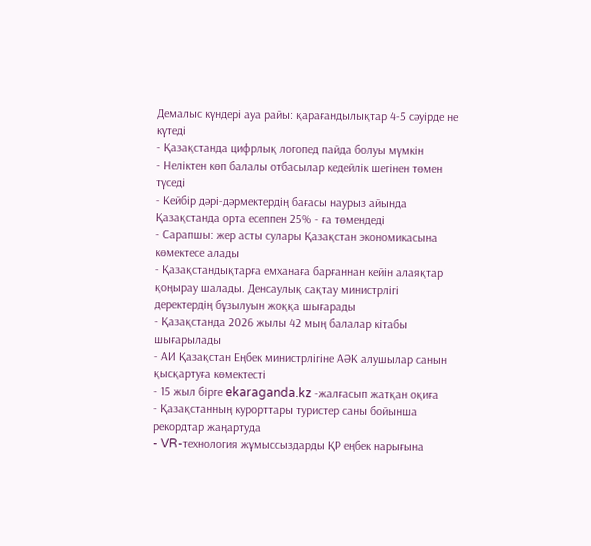Демалыс күндері ауа райы: қарағандылықтар 4-5 сәуірде не күтеді
- Қазақстанда цифрлық логопед пайда болуы мүмкін
- Неліктен көп балалы отбасылар кедейлік шегінен төмен түседі
- Кейбір дәрі-дәрмектердің бағасы наурыз айында Қазақстанда орта есеппен 25% - ға төмендеді
- Сарапшы: жер асты сулары Қазақстан экономикасына көмектесе алады
- Қазақстандықтарға емханаға барғаннан кейін алаяқтар қоңырау шалады. Денсаулық сақтау министрлігі деректердің бұзылуын жоққа шығарады
- Қазақстанда 2026 жылы 42 мың балалар кітабы шығарылады
- АИ Қазақстан Еңбек министрлігіне АӘК алушылар санын қысқартуға көмектесті
- 15 жыл бірге ekaraganda.kz -жалғасып жатқан оқиға
- Қазақстанның курорттары туристер саны бойынша рекордтар жаңартуда
- VR-технология жұмыссыздарды ҚР еңбек нарығына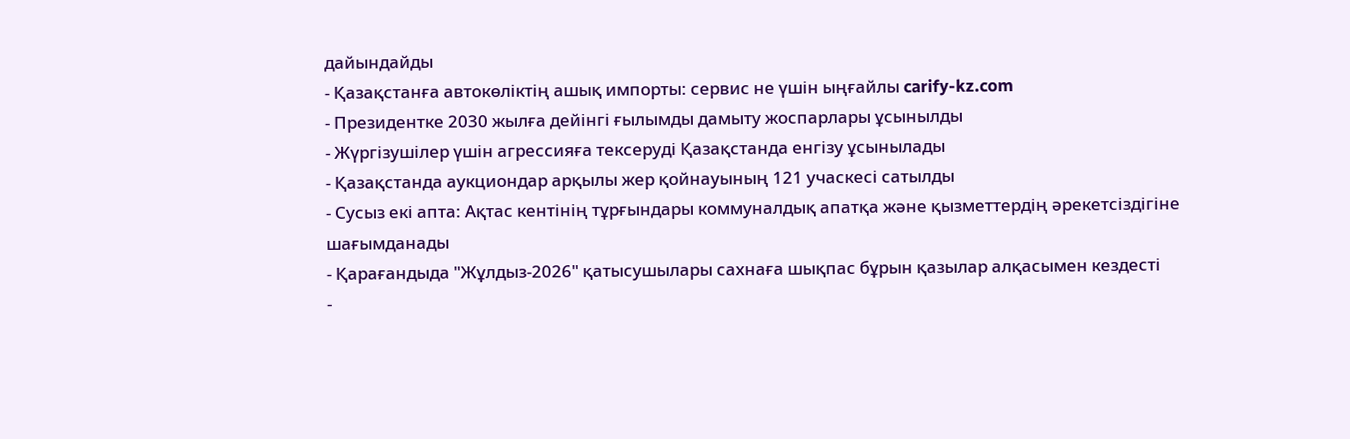дайындайды
- Қазақстанға автокөліктің ашық импорты: сервис не үшін ыңғайлы carify-kz.com
- Президентке 2030 жылға дейінгі ғылымды дамыту жоспарлары ұсынылды
- Жүргізушілер үшін агрессияға тексеруді Қазақстанда енгізу ұсынылады
- Қазақстанда аукциондар арқылы жер қойнауының 121 учаскесі сатылды
- Сусыз екі апта: Ақтас кентінің тұрғындары коммуналдық апатқа және қызметтердің әрекетсіздігіне шағымданады
- Қарағандыда "Жұлдыз-2026" қатысушылары сахнаға шықпас бұрын қазылар алқасымен кездесті
-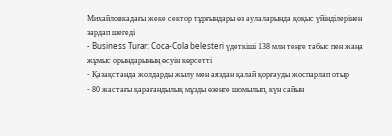Михайловкадағы жеке сектор тұрғындары өз аулаларында қоқыс үйінділерінен зардап шегеді
- Business Turar: Coca-Cola belesteri үдеткіші 138 млн теңге табыс пен жаңа жұмыс орындарының өсуін көрсетті
- Қазақстанда жолдарды жылу мен аяздан қалай қорғауды жоспарлап отыр
- 80 жастағы қарағандылық мұзды өзенге шомылып, күн сайын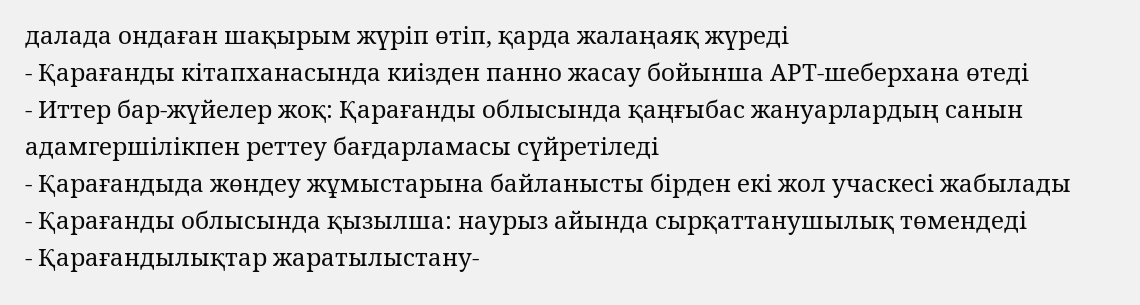далада ондаған шақырым жүріп өтіп, қарда жалаңаяқ жүреді
- Қарағанды кітапханасында киізден панно жасау бойынша АРТ-шеберхана өтеді
- Иттер бар-жүйелер жоқ: Қарағанды облысында қаңғыбас жануарлардың санын адамгершілікпен реттеу бағдарламасы сүйретіледі
- Қарағандыда жөндеу жұмыстарына байланысты бірден екі жол учаскесі жабылады
- Қарағанды облысында қызылша: наурыз айында сырқаттанушылық төмендеді
- Қарағандылықтар жаратылыстану-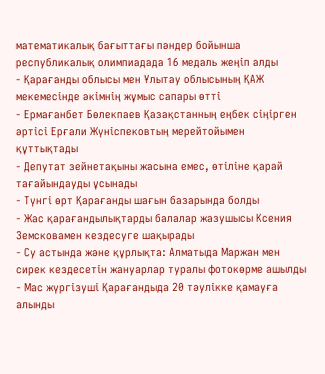математикалық бағыттағы пәндер бойынша республикалық олимпиадада 16 медаль жеңіп алды
- Қарағанды облысы мен Ұлытау облысының ҚАЖ мекемесінде әкімнің жұмыс сапары өтті
- Ермағанбет Бөлекпаев Қазақстанның еңбек сіңірген әртісі Ерғали Жүніспековтың мерейтойымен құттықтады
- Депутат зейнетақыны жасына емес, өтіліне қарай тағайындауды ұсынады
- Түнгі өрт Қарағанды шағын базарында болды
- Жас қарағандылықтарды балалар жазушысы Ксения Земсковамен кездесуге шақырады
- Су астында және құрлықта: Алматыда Маржан мен сирек кездесетін жануарлар туралы фотокөрме ашылды
- Мас жүргізуші Қарағандыда 20 тәулікке қамауға алынды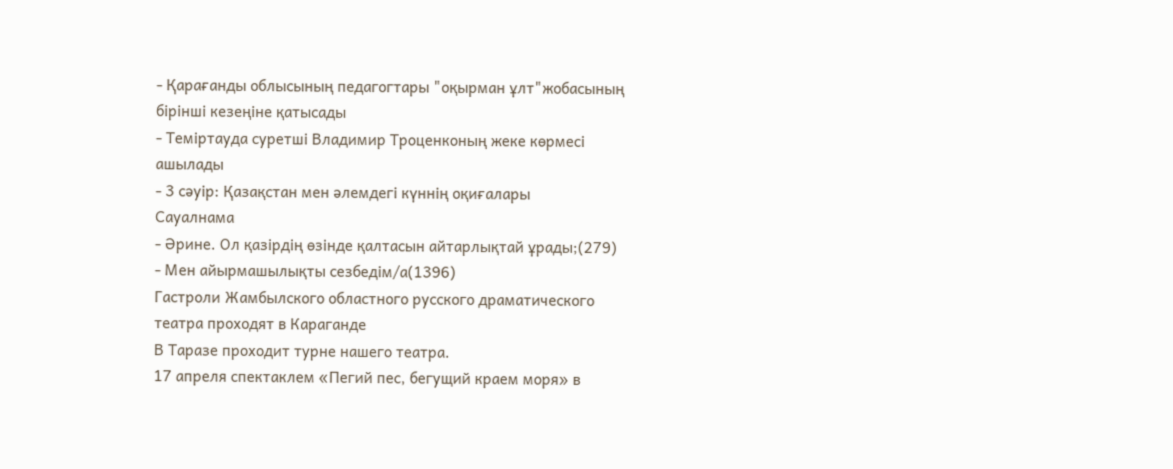- Қарағанды облысының педагогтары "оқырман ұлт"жобасының бірінші кезеңіне қатысады
- Теміртауда суретші Владимир Троценконың жеке көрмесі ашылады
- 3 сәуір: Қазақстан мен әлемдегі күннің оқиғалары
Сауалнама
- Әрине. Ол қазірдің өзінде қалтасын айтарлықтай ұрады;(279)
- Мен айырмашылықты сезбедім/а(1396)
Гастроли Жамбылского областного русского драматического театра проходят в Караганде
В Таразе проходит турне нашего театра.
17 апреля спектаклем «Пегий пес, бегущий краем моря» в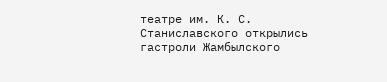театре им. К. С. Станиславского открылись гастроли Жамбылского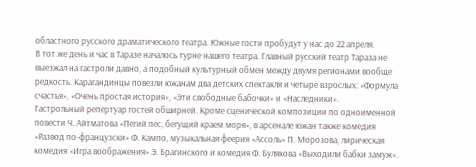областного русского драматического театра. Южные гости пробудут у нас до 22 апреля.
В тот же день и час в Таразе началось турне нашего театра. Главный русский театр Тараза не выезжал на гастроли давно, а подобный культурный обмен между двумя регионами вообще редкость. Карагандинцы повезли южанам два детских спектакля и четыре взрослых: «Формула счастья», «Очень простая история», «Эти свободные бабочки» и «Наследники».
Гастрольный репертуар гостей обширней. Кроме сценической композиции по одноименной повести Ч. Айтматова «Пегий пес, бегущий краем моря», в арсенале южан также комедия «Развод по-французски» Ф. Кампо, музыкальная феерия «Ассоль» П. Морозова, лирическая комедия «Игра воображения» Э. Брагинского и комедия Ф. Булякова «Выходили бабки замуж».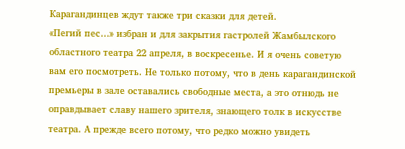Карагандинцев ждут также три сказки для детей.
«Пегий пес…» избран и для закрытия гастролей Жамбылского областного театра 22 апреля, в воскресенье. И я очень советую вам его посмотреть. Не только потому, что в день карагандинской премьеры в зале оставались свободные места, а это отнюдь не оправдывает славу нашего зрителя, знающего толк в искусстве театра. А прежде всего потому, что редко можно увидеть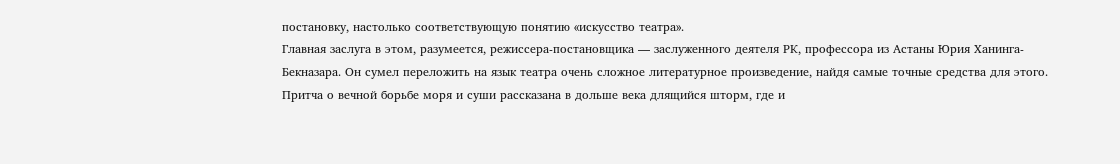постановку, настолько соответствующую понятию «искусство театра».
Главная заслуга в этом, разумеется, режиссера-постановщика — заслуженного деятеля РК, профессора из Астаны Юрия Ханинга-Бекназара. Он сумел переложить на язык театра очень сложное литературное произведение, найдя самые точные средства для этого. Притча о вечной борьбе моря и суши рассказана в дольше века длящийся шторм, где и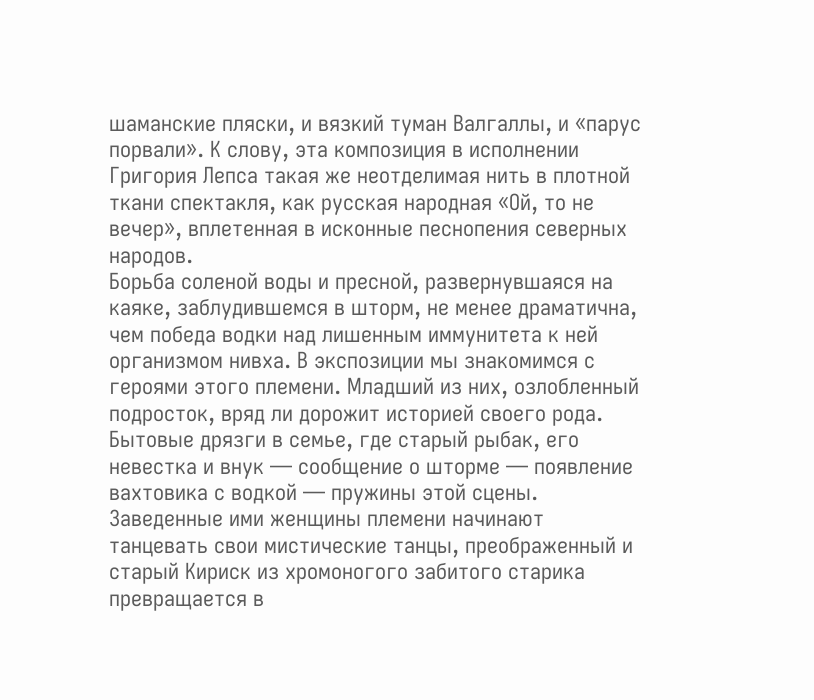шаманские пляски, и вязкий туман Валгаллы, и «парус порвали». К слову, эта композиция в исполнении Григория Лепса такая же неотделимая нить в плотной ткани спектакля, как русская народная «Ой, то не вечер», вплетенная в исконные песнопения северных народов.
Борьба соленой воды и пресной, развернувшаяся на каяке, заблудившемся в шторм, не менее драматична, чем победа водки над лишенным иммунитета к ней организмом нивха. В экспозиции мы знакомимся с героями этого племени. Младший из них, озлобленный подросток, вряд ли дорожит историей своего рода.
Бытовые дрязги в семье, где старый рыбак, его невестка и внук — сообщение о шторме — появление вахтовика с водкой — пружины этой сцены. Заведенные ими женщины племени начинают танцевать свои мистические танцы, преображенный и старый Кириск из хромоногого забитого старика превращается в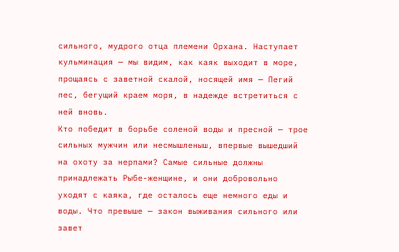сильного, мудрого отца племени Орхана. Наступает кульминация — мы видим, как каяк выходит в море, прощаясь с заветной скалой, носящей имя — Пегий пес, бегущий краем моря, в надежде встретиться с ней вновь.
Кто победит в борьбе соленой воды и пресной — трое сильных мужчин или несмышленыш, впервые вышедший на охоту за нерпами? Самые сильные должны принадлежать Рыбе-женщине, и они добровольно уходят с каяка, где осталось еще немного еды и воды. Что превыше — закон выживания сильного или завет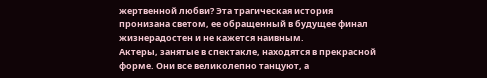жертвенной любви? Эта трагическая история пронизана светом, ее обращенный в будущее финал жизнерадостен и не кажется наивным.
Актеры, занятые в спектакле, находятся в прекрасной форме. Они все великолепно танцуют, а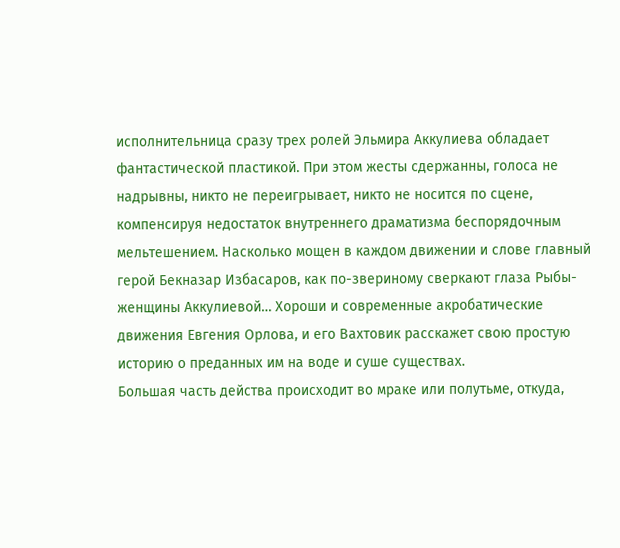исполнительница сразу трех ролей Эльмира Аккулиева обладает фантастической пластикой. При этом жесты сдержанны, голоса не надрывны, никто не переигрывает, никто не носится по сцене, компенсируя недостаток внутреннего драматизма беспорядочным мельтешением. Насколько мощен в каждом движении и слове главный герой Бекназар Избасаров, как по-звериному сверкают глаза Рыбы-женщины Аккулиевой… Хороши и современные акробатические движения Евгения Орлова, и его Вахтовик расскажет свою простую историю о преданных им на воде и суше существах.
Большая часть действа происходит во мраке или полутьме, откуда,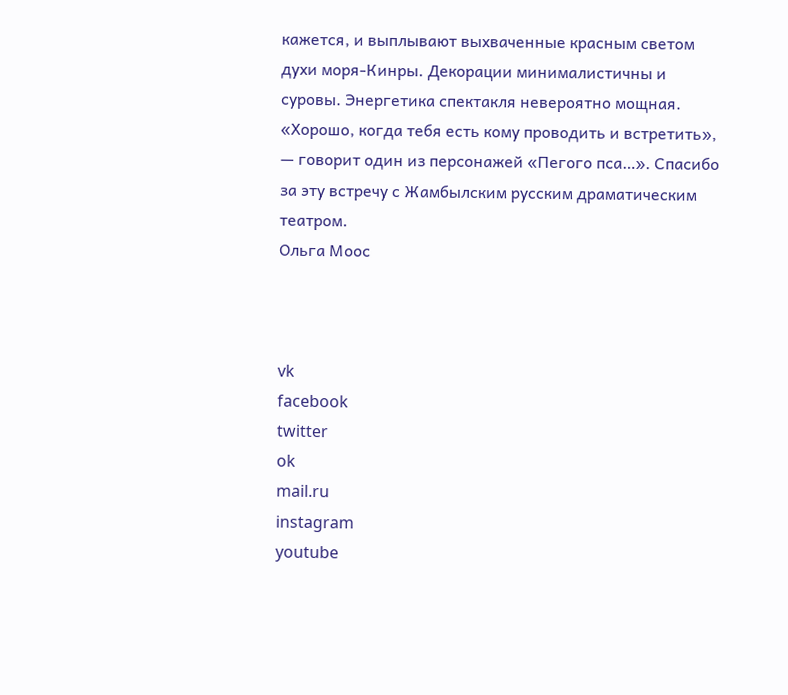кажется, и выплывают выхваченные красным светом духи моря-Кинры. Декорации минималистичны и суровы. Энергетика спектакля невероятно мощная.
«Хорошо, когда тебя есть кому проводить и встретить», — говорит один из персонажей «Пегого пса…». Спасибо за эту встречу с Жамбылским русским драматическим театром.
Ольга Моос



vk
facebook
twitter
ok
mail.ru
instagram
youtube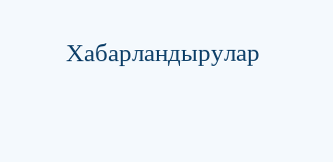Хабарландырулар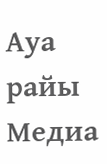Ауа райы
Медиа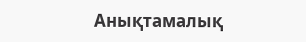Анықтамалық